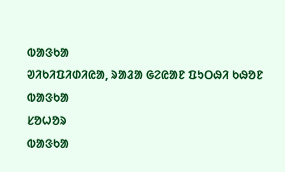ᱵᱟᱝᱠᱟ
ᱣᱤᱠᱤᱯᱤᱰᱤᱭᱟ, ᱨᱟᱲᱟ ᱜᱮᱭᱟᱱ ᱯᱩᱛᱷᱤ ᱠᱷᱚᱱ
ᱵᱟᱝᱠᱟ
ᱥᱚᱦᱚᱨ
ᱵᱟᱝᱠᱟ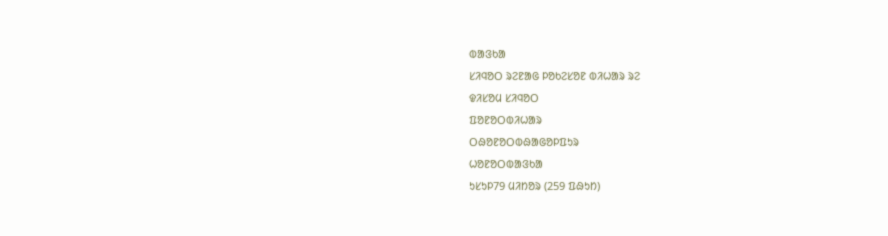ᱵᱟᱝᱠᱟ
ᱥᱤᱧᱚᱛ ᱨᱮᱱᱟᱜ ᱞᱚᱠᱮᱥᱚᱱ ᱵᱤᱦᱟᱨ ᱨᱮ
ᱫᱤᱥᱚᱢ ᱥᱤᱧᱚᱛ
ᱯᱚᱱᱚᱛᱵᱤᱦᱟᱨ
ᱛᱷᱚᱱᱚᱛᱵᱷᱟᱜᱚᱞᱯᱩᱨ
ᱦᱚᱱᱚᱛᱵᱟᱝᱠᱟ
ᱩᱥᱩᱞ79 ᱢᱤᱴᱚᱨ (259 ᱯᱷᱩᱴ)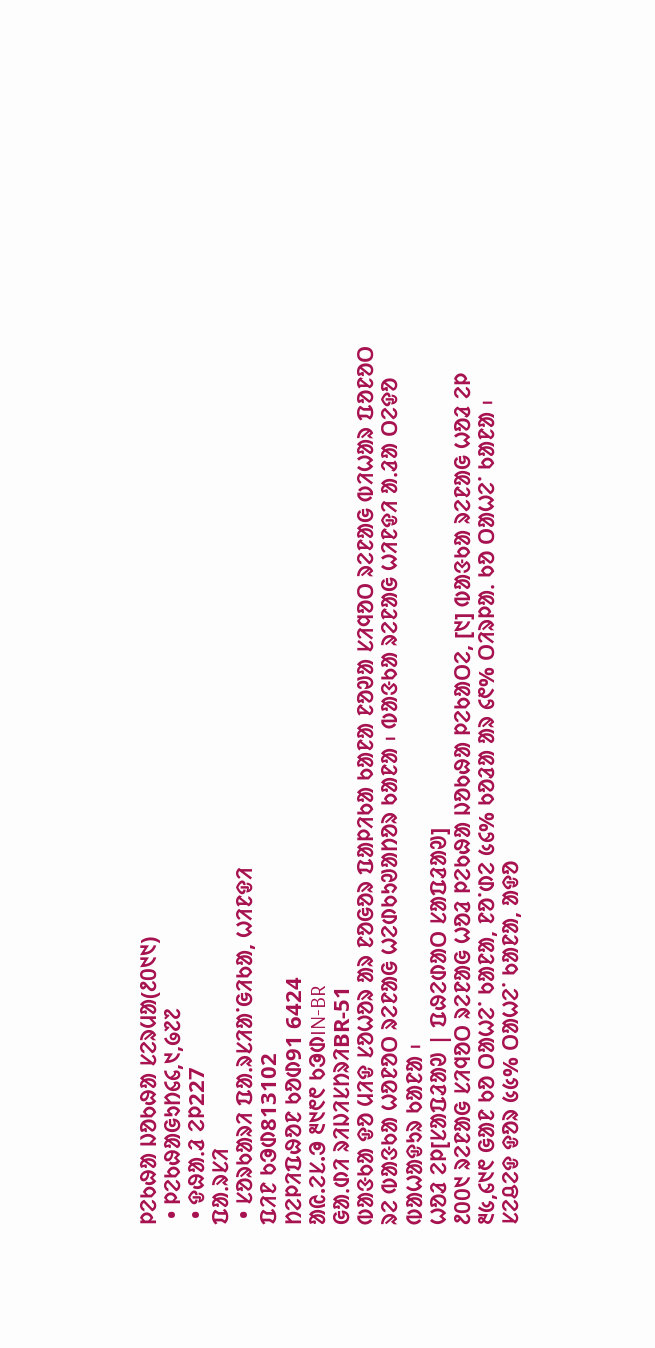ᱞᱮᱠᱷᱟ ᱡᱚᱠᱷᱟ ᱥᱮᱨᱢᱟ(᱒᱐᱑᱑)
 • ᱞᱮᱠᱷᱟᱜᱩᱴ᱔᱔,᱑,᱙᱗᱗
 • ᱫᱷᱟᱹᱲ ᱮᱞ227
ᱯᱟᱹᱨᱥᱤ
 • ᱥᱚᱨᱠᱟᱨᱤ ᱯᱟᱹᱨᱥᱤᱟᱸᱜᱤᱠᱟ, ᱦᱤᱱᱫᱤ
ᱯᱤᱱ ᱠᱳᱰ813102
ᱴᱮᱞᱤᱯᱷᱚᱱ ᱠᱚᱰ91 6424
ᱟᱭ.ᱮᱥ.ᱳ ᱓᱑᱖᱖ ᱠᱳᱰIN-BR
ᱜᱟᱹᱰᱤ ᱨᱤᱡᱤᱥᱴᱨᱤBR-51
ᱵᱟᱝᱠᱟ ᱫᱚ ᱢᱤᱫ ᱥᱚᱦᱚᱨ ᱟᱨ ᱱᱚᱜᱚᱨ ᱯᱟᱞᱤᱠᱟ ᱠᱟᱱᱟ ᱱᱚᱣᱟ ᱥᱤᱧᱚᱛ ᱨᱮᱱᱟᱜ ᱵᱤᱦᱟᱨ ᱯᱚᱱᱚᱛ ᱨᱮ ᱵᱟᱝᱠᱟ ᱦᱚᱱᱚᱛ ᱨᱮᱱᱟᱜ ᱦᱮᱰᱠᱩᱣᱟᱴᱚᱨ ᱠᱟᱱᱟ ᱾ ᱵᱟᱝᱠᱟ ᱨᱮᱱᱟᱜ ᱦᱤᱱᱫᱤ ᱟᱹᱲᱟ ᱛᱮᱫᱚ ᱵᱟᱦᱟᱫᱩᱨ ᱠᱟᱱᱟ ᱾
ᱦᱚᱲ ᱮᱞ[ᱥᱟᱯᱲᱟᱣ | ᱯᱷᱮᱰᱟᱛ ᱥᱟᱯᱲᱟᱣ]
᱒᱐᱐᱑ ᱨᱮᱱᱟᱜ ᱥᱤᱧᱚᱛ ᱨᱮᱱᱟᱜ ᱦᱚᱲ ᱞᱮᱠᱷᱟ ᱡᱚᱠᱷᱟ ᱞᱮᱠᱟᱛᱮ, [᱑] ᱵᱟᱝᱠᱟ ᱨᱮᱱᱟᱜ ᱦᱚᱲ ᱮᱞ ᱓᱕,᱔᱑᱖ ᱜᱟᱱ ᱠᱚ ᱛᱟᱦᱮᱸ ᱠᱟᱱᱟ, ᱱᱚᱸᱰᱮ ᱕᱔% ᱠᱚᱲᱟ ᱟᱨ ᱔᱖% ᱛᱤᱨᱞᱟᱹ ᱠᱚ ᱛᱟᱦᱮᱸ ᱠᱟᱱᱟ ᱾ ᱥᱮᱪᱮᱫ ᱫᱚᱨ ᱕᱕% ᱛᱟᱦᱮᱸ ᱠᱟᱱᱟ, ᱟᱫᱚ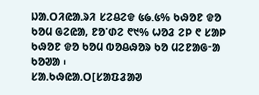ᱡᱟᱹᱛᱤᱭᱟᱹᱨᱤ ᱥᱮᱪᱮᱫ ᱕᱙.᱕% ᱠᱷᱚᱱ ᱫᱚ ᱠᱚᱢ ᱜᱮᱭᱟ, ᱱᱚᱸᱰᱮ ᱖᱑% ᱦᱚᱲ ᱮᱞ ᱖ ᱥᱟᱞ ᱠᱷᱚᱱ ᱫᱚ ᱠᱚᱢ ᱵᱚᱪᱷᱚᱨ ᱠᱚ ᱢᱮᱱᱟᱜᱼᱟ ᱠᱚᱣᱟ ᱾
ᱥᱟᱹᱠᱷᱭᱟᱹᱛ[ᱥᱟᱯᱲᱟᱣ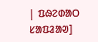| ᱯᱷᱮᱰᱟᱛ ᱥᱟᱯᱲᱟᱣ]